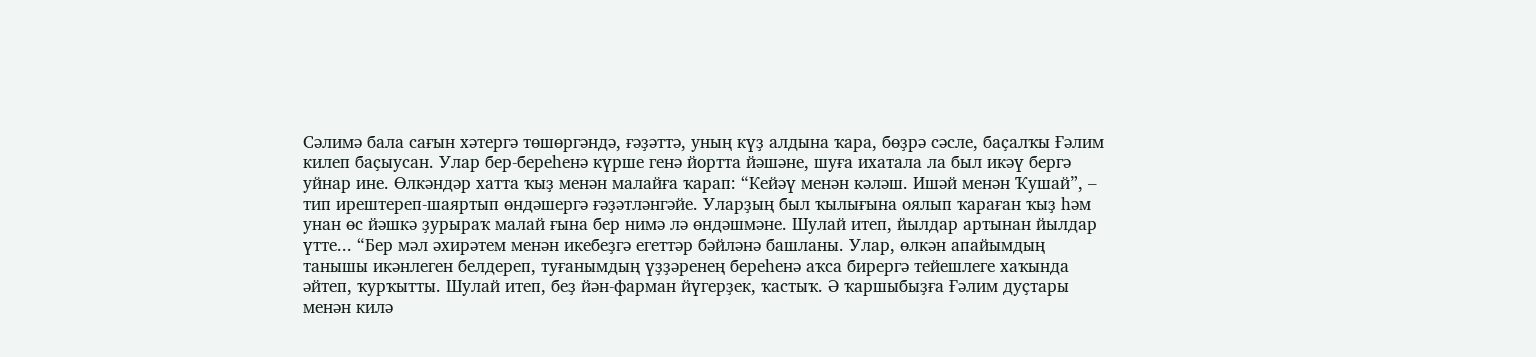Сәлимә бала сағын хәтергә төшөргәндә, ғәҙәттә, уның күҙ алдына ҡара, бөҙрә сәсле, баҫалҡы Ғәлим килеп баҫыусан. Улар бер-береһенә күрше генә йортта йәшәне, шуға ихатала ла был икәү бергә уйнар ине. Өлкәндәр хатта ҡыҙ менән малайға ҡарап: “Кейәү менән кәләш. Ишәй менән Ҡушай”, – тип ирештереп-шаяртып өндәшергә ғәҙәтләнгәйе. Уларҙың был ҡылығына оялып ҡараған ҡыҙ һәм унан өс йәшкә ҙурыраҡ малай ғына бер нимә лә өндәшмәне. Шулай итеп, йылдар артынан йылдар үтте... “Бер мәл әхирәтем менән икебеҙгә егеттәр бәйләнә башланы. Улар, өлкән апайымдың танышы икәнлеген белдереп, туғанымдың үҙҙәренең береһенә аҡса бирергә тейешлеге хаҡында әйтеп, ҡурҡытты. Шулай итеп, беҙ йән-фарман йүгерҙек, ҡастыҡ. Ә ҡаршыбыҙға Ғәлим дуҫтары менән килә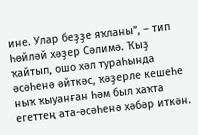ине. Улар беҙҙе яҡланы”, – тип һөйләй хәҙер Сәлимә. Ҡыҙ ҡайтып, ошо хәл тураһында әсәһенә әйткәс, ҡәҙерле кешеһе ныҡ ҡыуанған һәм был хаҡта егеттең ата-әсәһенә хәбәр иткән.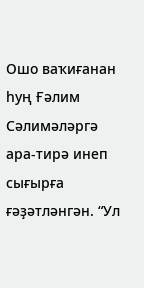Ошо ваҡиғанан һуң Ғәлим Сәлимәләргә ара-тирә инеп сығырға ғәҙәтләнгән. “Ул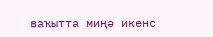ваҡытта миңә икенс